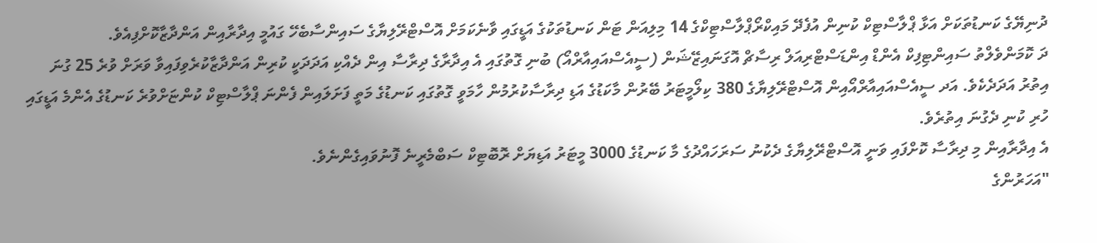ދުނިޔޭގެ ކަނޑުތަކަށް އަޅާ ޕްލާސްޓިކް ކުނިން އުފެދޭ މައިކްރޯޕްލާސްޓިކްގެ 14 މިލިއަން ޓަން ކަނޑުތަކުގެ އަޑީގައި ވާނެކަމަށް އޮސްޓްރޭލިޔާގެ ސައިންސާބެހޭ ގައުމީ އިދާރާއިން އަންދާޒާކޮށްފިއެވެ.
ދަ ކޮމަންވެލްތު ސައިންޓިފިކް އެންޑް އިންޑަސްޓްރިއަލް ރިސާޗް އޮގަނައިޒޭޝަން (ސީއެސްއައިއާރްއޯ) ބުނި ގޮތުގައި އެ އިދާރާގެ ދިރާސާ އިން ދެއްކި އަދަދަކީ ކުރިން އަންދާޒާކުރެވިފައިވާ ވަރަށް ވުރެ 25 ގުނަ އިތުރު އަދަދެކެވެ. އަދ ސީއެސްއައިއާރްއޯއިން އޮސްޓްރޭލިޔާގެ 380 ކިލޯމީޓަރު ބޭރުން މާކަޑުގެ އަޑި ދިރާސާކުރުމުން ހާމަވީ ގޮތުގައި ކަނޑުގެ މަތީ ފަށަލައިން ފެންނަ ޕްލާސްޓިކް ކުންޏަށްވުރެ ކަނޑުގެ އެންމެ އަޑީގައި ހުރި ކުނި ދެގުނަ އިތުރެވެ.
އެ އިދާރާއިން މި ދިރާސާ ކޮށްފައި ވަނީ އޮސްޓްރޭލިޔާގެ ދެކުނު ސަރަހައްދުގެ މާ ކަނޑުގެ 3000 މީޓަރު އަޑިޔަށް ރޮބޮޓިކް ސަބްމެރީނެ ފޮނުވައިގެންނެވެ.
"އަހަރުންގެ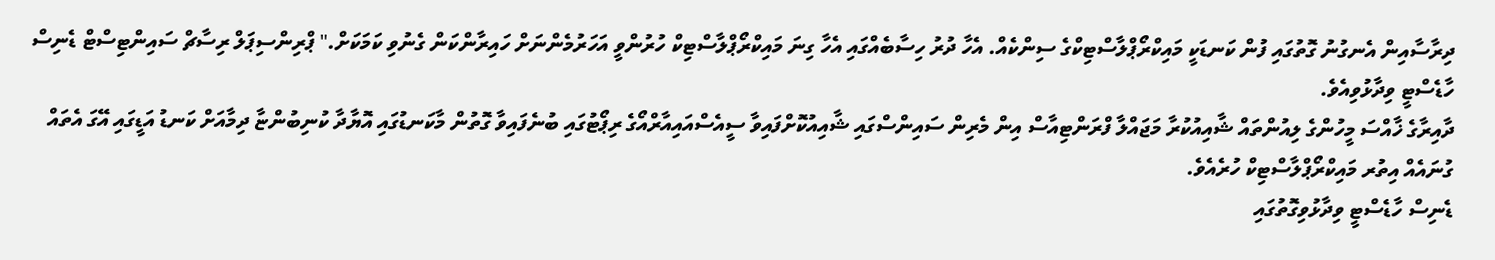ދިރާސާއިން އެނގުނު ގޮތުގައި ފުން ކަނޑަކީ މައިކްރޯޕްލާސްޓިކްގެ ސިންކެއް. އެހާ ދުރު ހިސާބެއްގައި އެހާ ގިނަ މައިކްރޯޕްލާސްޓިކް ހުރުންވީ އަހަރުމެންނަށް ހައިރާންކަން ގެނުވި ކަމަކަށް." ޕްރިންސިޕަލް ރިސާޗް ސައިންޓިސްޓް ޑެނިސް ހާޑެސްޓީ ވިދާޅުވިއެވެ.
ދާއިރާގެ ޚާއްސަ މީހުންގެ ލިއުންތައް ޝާއިއުކުރާ މަޖައްލާ ފްރަންޓިއާސް އިން މެރިން ސައިންސްގައި ޝާއިއުކޮށްފައިވާ ސީއެސްއައިއާރްއޯގެ ރިޕޯޓުގައި ބުނެފައިވާ ގޮތުން މާކަނޑުގައި އޮޔާދާ ކުނިބުންޏާ ދިމާއަށް ކަނޑު އަޑީގައި އޭގަ އެތައް ގުނައެއް އިތުރ މައިކްރޯޕްލާސްޓިކް ހުރެއެވެ.
ޑެނިސް ހާޑެސްޓީ ވިދާޅުވިގޮތުގައި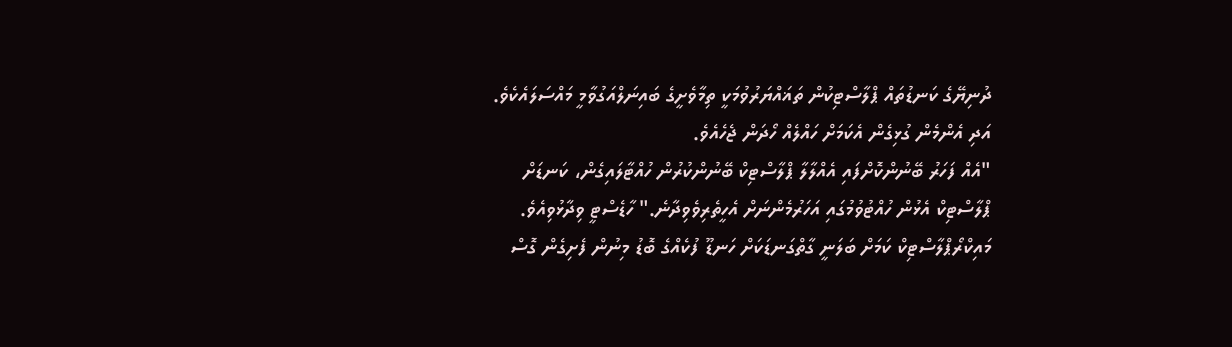ދުނިޔޭގެ ކަނޑުތައް ޕްލާސްޓިކުން ތަޣައްޔަރުވުމަކީ ތިމާވެށީގެ ބައިނަލްއަގުވާމީ މައްސަލައެކެވެ. އަދި އެންމެން ގުޅިގެން އެކަމަށް ހައްލެއް ހޯދަން ޖެހެއެވެ.
"އެއް ފަހަރު ބޭނުންކޮށްފައި އެއްލާލާ ޕްލާސްޓިކް ބޭނުންކުރުން ހުއްޓާލައިގެން، ކަނޑަށް ޕްލާސްޓިކް އެޅުން ހުއްޓުވުމުގައި އަހަރުމެންނަށް އެހީތެރިވެވިދާނެ." ހާޑެސްޓީ ވިދާޅުވިއެވެ.
މައިކްރޯޕްލާސްޓިކް ކަމަށް ބަލަނީ ގާތްގަނޑަކަށް ހަނޑޫ ފުކެއްގެ ބޮޑު މިނުން ފެށިގެން ގޮސް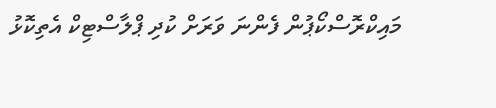މައިކްރޮސްކޯޕުން ފެންނަ ވަރަށް ކުދި ޕްލާސްޓިކް އެތިކޮޅު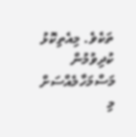ތަކެވެ. މިއެތިކޮޅު ކުދިވުމުން މަސްމަހާމެއްސަށް މި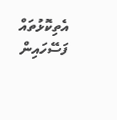އެތިކޮޅުތައް ފަސޭހައިން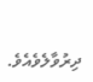ދިރުވާލެވެއެވެ.